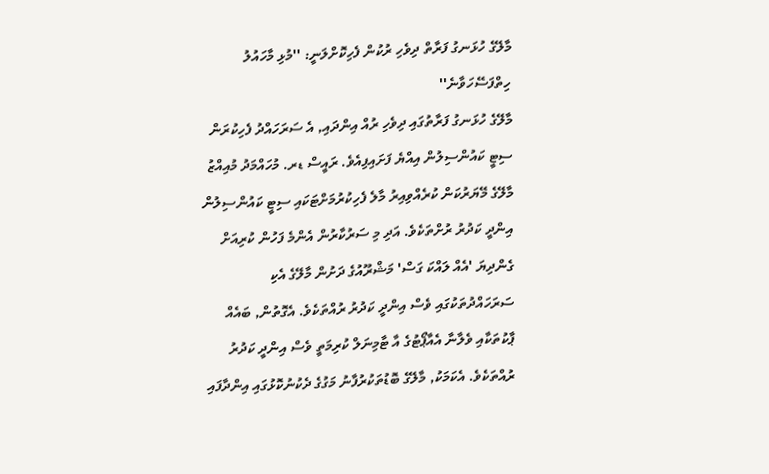މާލޭގެ ހުޅަނގު ފަރާތް ދިވެހި ރުކުން ފެހިކޮށްލަނީ: ''މުޅި މާހައުލު ހިތްފަސޭހަވާނެ''
މާލޭގެ ހުޅަނގު ފަރާތުގައި ދިވެހި ރުއް އިންދައި, އެ ސަރަހައްދު ފެހިކުރަން ސިޓީ ކައުންސިލުން އިއްޔެ ފަށައިފިއެވެ. ރައީސް ޑރ. މުހައްމަދު މުއިއްޒު މާލޭގެ މޭޔަރުކަން ކުރެއްވިއިރު މާލެ ފެހިކުރުމަށްޓަކައި ސިޓީ ކައުންސިލުން އިންދީ ކަދުރު ރުށްތަކެވެ. އަދި މި ސަރުކާރުން އެންމެ ފަހުން ކުރިއަށް ގެންދިޔަ 'އެއް ލައްކަ ގަސް' މަޝްރޫއުގެ ދަށުން މާލޭގެ އެކި ސަރަހައްދުތަކުގައި ވެސް އިންދީ ކަދުރު ރުއްތަކެވެ. އެގޮތުން, ބައެއް ޕާކުތަކާއި ވެލާނާ އެއާޕޯޓުގެ އާ ޓާމިނަލް ކުރިމަތީ ވެސް އިންދީ ކަދުރު ރުއްތަކެވެ. އެކަމަކު, މާލޭގެ ބޮޑުތަކުރުފާނު މަގުގެ ދެކުނުކޮޅުގައި އިންދާފައި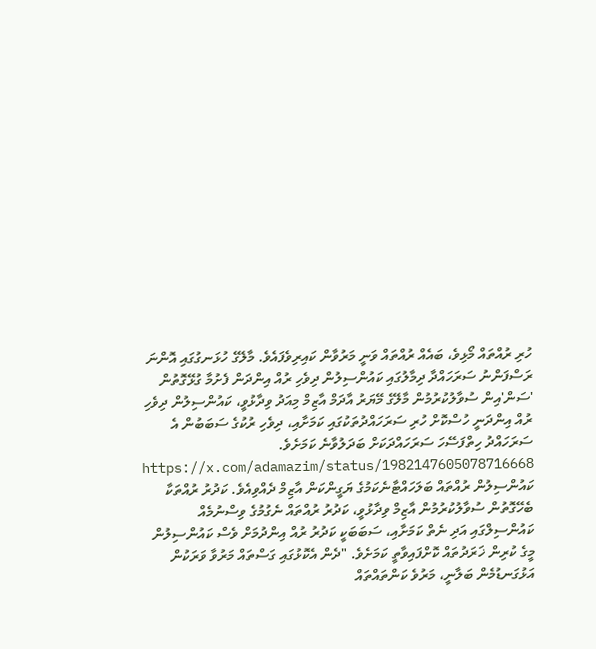ހުރި ރުއްތައް މޯޅިވެ، ބައެއް ރުއްތައް ވަނީ މަރުވާން ކައިރިވެފައެވެ. މާލޭގެ ހުޅަނގުގައި އޮންނަ ރަސްފަންނު ސަރަހައްދާ ދިމާލުގައި ކައުންސިލުން ދިވެހި ރުއް އިންދަން ފެށުމާ ގުޅޭގޮތުން 'ސަން'އިން ސުވާލުކުރުމުން މާލޭގެ މޭޔަރު އާދަމް އާޒިމް މިއަދު ވިދާޅުވީ، ކައުންސިލުން ދިވެހި ރުއް އިންދަނީ ހުސްކޮށް ހުރި ސަރަހައްދުތަކުގައި ކަމަށާއި، ދިވެހި ރުކުގެ ސަބަބުން އެ ސަރަހައްދު ހިތްފަސޭހަ ސަރަހައްދަކަށް ބަދަލުވާނެ ކަމަށެވެ. https://x.com/adamazim/status/1982147605078716668 ކައުންސިލުން ރުއްތައް ބަލަހައްޓާނެކަމުގެ ޔަގީންކަން އާޒިމް ދެއްވިއެވެ. ކަދުރު ރުއްތަކާ ބެހޭގޮތުން ސުވާލުކުރުމުން އާޒިމް ވިދާޅުވީ، ކަދުރު ރުއްތައް ނެގުމުގެ ވިސްނުމެއް ކައުންސިލްގައި އަދި ނެތް ކަމަށާއި، ސަބަބަކީ ކަދުރު ރުއް އިންދުމަށް ވެސް ކައުންސިލުން މީގެ ކުރިން ޚަރަދުތައް ކޮށްފައިވާތީ ކަމަށެވެ. "ދެން އެކޮޅުގައި ގަސްތައް މަރުވާ ވަރަކުން އަޅުގަނޑުމެން ބަލާނީ، މަރުވެ ކަންތައްތައް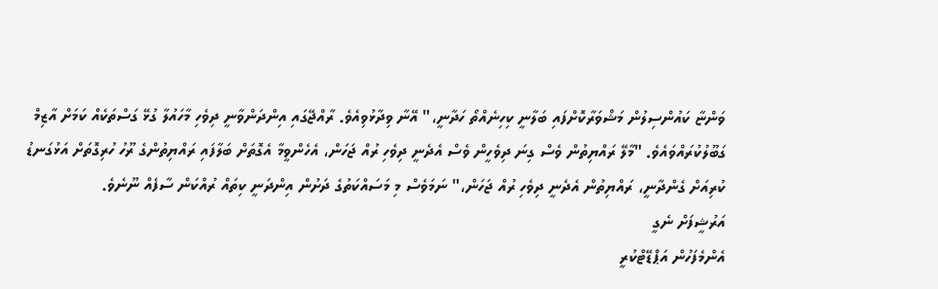ވަންޏާ ކައުންސިލުން މަޝްވަރާކޮށްފައި ބަލާނީ ކިހިނެއްތޯ ހަދާނީ،" އޭނާ ވިދާޅުވިއެވެ. ރާއްޖޭގައި އިންދަންވާނީ ދިވެހި މާހައުލާ ގުޅޭ ގަސްތަކެއް ކަމަށް އާޒިމް ގަބޫލުކުރައްވައެވެ. "މާލޭ ރައްޔިތުން ވެސް ގިނަ ދިވެހީން ވެސް އެދެނީ ދިވެހި ރުއް ޖަހަން، އެހެންވީމާ އެގޮތަށް ބަލާފައި ރައްޔިތުންގެ ރޫހު ހުރިގޮތަށް އަޅުގަނޑު ކުރިއަށް ގެންދާނީ، ރައްޔިތުން އެދެނީ ދިވެހި ރުއް ޖަހަން،" ނަމަވެސް މި މަސައްކަތުގެ ދަށުން އިންދަނީ ކިތައް ރުއްކަން ސާފެއް ނޫނެވެ.
އަރުޝީފަށް ނެގީ
އެންމެފަހުން އަޕްޑޭޓްކުރީ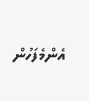އެންމެފަހުން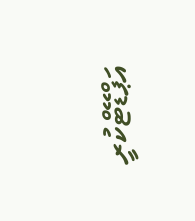އަޕްޑޭޓްކުރީ